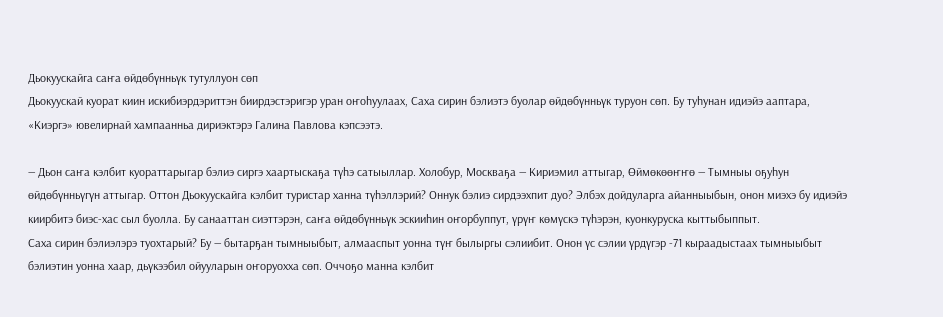Дьокуускайга саҥа өйдөбүнньүк тутуллуон сөп
Дьокуускай куорат киин искибиэрдэриттэн биирдэстэригэр уран оҥоһуулаах, Саха сирин бэлиэтэ буолар өйдөбүнньүк туруон сөп. Бу туһунан идиэйэ ааптара, «Киэргэ» ювелирнай хампаанньа дириэктэрэ Галина Павлова кэпсээтэ.

— Дьон саҥа кэлбит куораттарыгар бэлиэ сиргэ хаартыскаҕа түһэ сатыыллар. Холобур, Москваҕа — Кириэмил аттыгар, Өймөкөөҥҥө — Тымныы оҕуһун өйдөбүнньүгүн аттыгар. Оттон Дьокуускайга кэлбит туристар ханна түһэллэрий? Оннук бэлиэ сирдээхпит дуо? Элбэх дойдуларга айанныыбын, онон миэхэ бу идиэйэ киирбитэ биэс-хас сыл буолла. Бу санааттан сиэттэрэн, саҥа өйдөбүнньүк эскииһин оҥорбуппут, үрүҥ көмүскэ түһэрэн, куонкуруска кыттыбыппыт.
Саха сирин бэлиэлэрэ туохтарый? Бу — бытарҕан тымныыбыт, алмааспыт уонна түҥ былыргы сэлиибит. Онон үс сэлии үрдүгэр -71 кыраадыстаах тымныыбыт бэлиэтин уонна хаар, дьүкээбил ойууларын оҥоруохха сөп. Оччоҕо манна кэлбит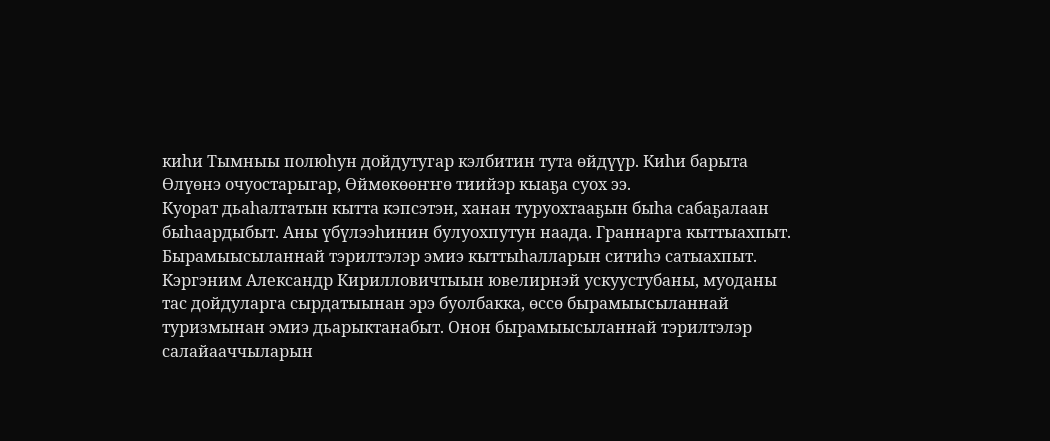киһи Тымныы полюһун дойдутугар кэлбитин тута өйдүүр. Киһи барыта Өлүөнэ очуостарыгар, Өймөкөөҥҥө тиийэр кыаҕа суох ээ.
Куорат дьаһалтатын кытта кэпсэтэн, ханан туруохтааҕын быһа сабаҕалаан быһаардыбыт. Аны үбүлээһинин булуохпутун наада. Граннарга кыттыахпыт. Бырамыысыланнай тэрилтэлэр эмиэ кыттыһалларын ситиһэ сатыахпыт. Кэргэним Александр Кирилловичтыын ювелирнэй ускуустубаны, муоданы тас дойдуларга сырдатыынан эрэ буолбакка, өссө бырамыысыланнай туризмынан эмиэ дьарыктанабыт. Онон бырамыысыланнай тэрилтэлэр салайааччыларын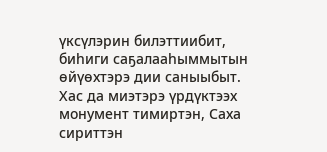үксүлэрин билэттиибит, биһиги саҕалааһыммытын өйүөхтэрэ дии саныыбыт.
Хас да миэтэрэ үрдүктээх монумент тимиртэн, Саха сириттэн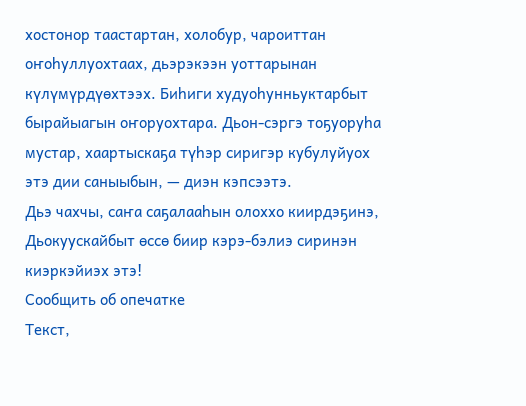хостонор таастартан, холобур, чароиттан оҥоһуллуохтаах, дьэрэкээн уоттарынан күлүмүрдүөхтээх. Биһиги худуоһунньуктарбыт бырайыагын оҥоруохтара. Дьон-сэргэ тоҕуоруһа мустар, хаартыскаҕа түһэр сиригэр кубулуйуох этэ дии саныыбын, — диэн кэпсээтэ.
Дьэ чахчы, саҥа саҕалааһын олоххо киирдэҕинэ, Дьокуускайбыт өссө биир кэрэ-бэлиэ сиринэн киэркэйиэх этэ!
Сообщить об опечатке
Текст,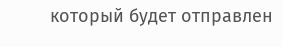который будет отправлен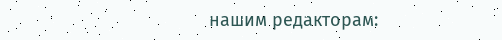нашим редакторам: